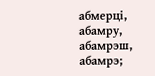абмерці, абамру, абамрэш, абамрэ;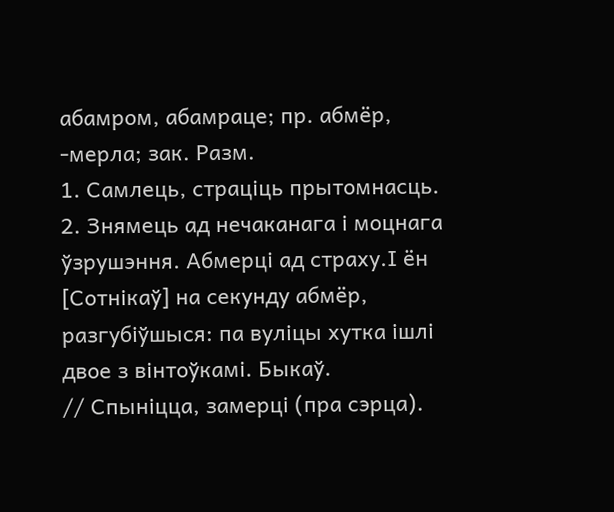абамром, абамраце; пр. абмёр, -мерла; зак. Разм.
1. Самлець, страціць прытомнасць.
2. Знямець ад нечаканага і моцнага ўзрушэння. Абмерці ад страху.І ён [Сотнікаў] на секунду абмёр, разгубіўшыся: па вуліцы хутка ішлі двое з вінтоўкамі. Быкаў.
// Спыніцца, замерці (пра сэрца).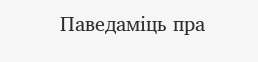Паведаміць пра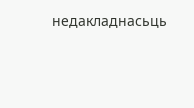недакладнасьць